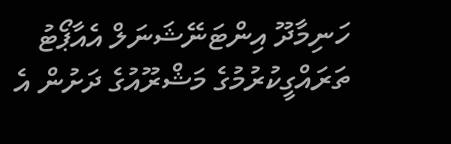ހަނިމާދޫ އިންޓަނޭޝަނަލް އެއާޕޯޓު ތަރައްގީކުރުމުގެ މަޝްރޫއުގެ ދަށުން އެ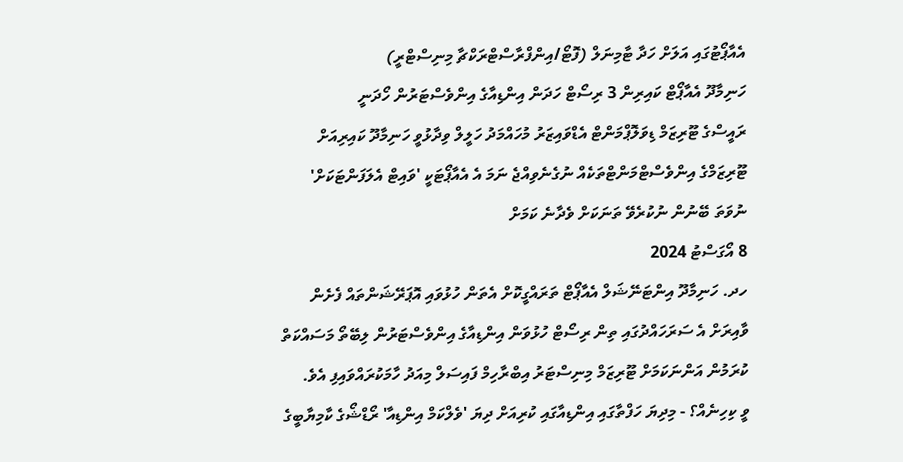އެއާޕޯޓުގައި އަލަށް ހަދާ ޓާމިނަލް (ފޮޓޯ/އިންފްރާސްޓްރަކްޗާ މިނިސްޓްރީ)
ހަނިމާދޫ އެއާޕޯޓް ކައިރިން 3 ރިސޯޓް ހަދަން އިންޑިއާގެ އިންވެސްޓަރުން ހޯދަނީ
ރައީސްގެ ޓޫރިޒަމް ޑިވަލޮޕްމަންޓް އެޑްވައިޒަރު މުހައްމަދު ހަލީލް ވިދާޅުވީ ހަނިމާދޫ ކައިރިއަށް ޓޫރިޒަމްގެ އިންވެސްޓްމަންޓްތަކެއް ނުގެނެވިއްޖެ ނަމަ އެ އެއާޕޯޓަކީ 'ވައިޓް އެލަފަންޓަކަށް' ނުވަތަ ބޭނުން ނުކުރެވޭ ތަނަކަށް ވެދާނެ ކަމަށް
8 އޯގަސްޓު 2024
ހދ. ހަނިމާދޫ އިންޓަނޭޝަލް އެއާޕޯޓް ތަރައްގީކޮށް އެތަން ހުޅުވައި އޮޕަރޭޝަންތައް ފެށެން ވާއިރަށް އެ ސަރަހައްދުގައި ތިން ރިސޯޓް ހުޅުވަން އިންޑިއާގެ އިންވެސްޓަރުން ލިބޭތޯ މަސައްކަތް ކުރަމުން އަންނަކަމަށް ޓޫރިޒަމް މިނިސްޓަރު އިބްރާހިމް ފައިސަލް މިއަދު ހާމަކުރައްވައިފި އެވެ.
ވީ ކިހިނެއް؟ - މިދިޔަ ހަފްތާގައި އިންޑިއާގައި ކުރިއަށް ދިޔަ 'ވެލްކަމް އިންޑިއާ' ރޯޑްޝޯގެ ކާމިޔާބީގެ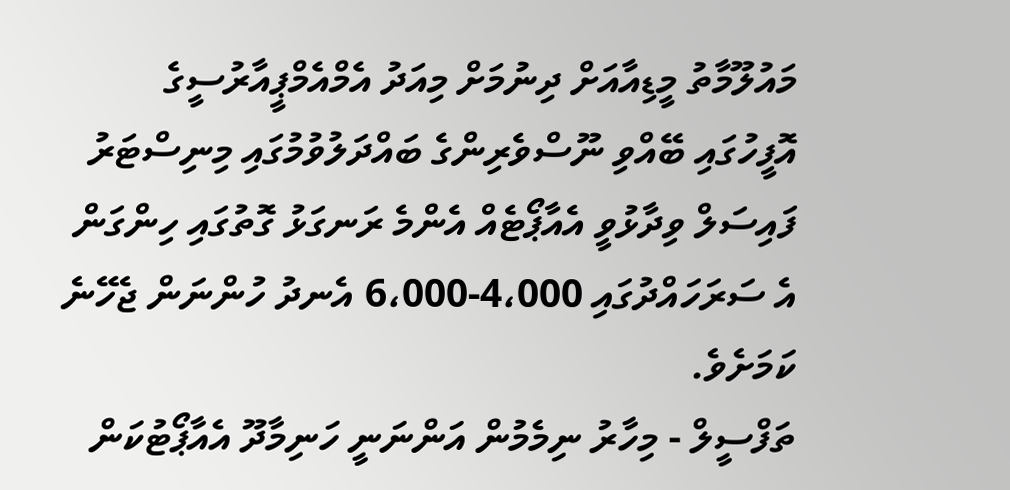މައުލޫމާތު މީޑިއާއަށް ދިނުމަށް މިއަދު އެމްއެމްޕީއާރުސީގެ އޮފީހުގައި ބޭއްވި ނޫސްވެރިންގެ ބައްދަލުވުމުގައި މިނިސްޓަރު ފައިސަލް ވިދާޅުވީ އެއާޕޯޓެއް އެންމެ ރަނގަޅު ގޮތުގައި ހިންގަން އެ ސަރަހައްދުގައި 4،000-6،000 އެނދު ހުންނަން ޖެހޭނެ ކަމަށެވެ.
ތަފްސީލް - މިހާރު ނިމެމުން އަންނަނީ ހަނިމާދޫ އެއާޕޯޓުކަން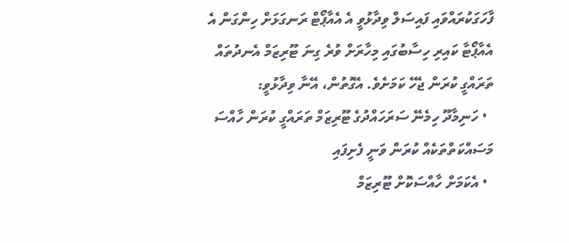ފާހަގަކުރައްވައި ފައިސަލް ވިދާޅުވީ އެ އެއާޕޯޓް ރަނގަޅަށް ހިންގަން އެ އެއާޕޯޓާ ކައިރި ހިސާބުގައި މިހާރަށް ވުރެ ގިނަ ޓޫރިޒަމް އެނދުތައް ތަރައްގީ ކުރަން ޖެހޭ ކަމަށެވެ. އެގޮތުން، އޭނާ ވިދާޅުވީ:
  • ހަނިމާދޫ ހިމެނޭ ސަރަހައްދުގެ ޓޫރިޒަމް ތަރައްގީ ކުރަން ހާއްސަ މަސައްކަތްތަކެއް ކުރަން ވަނީ ފެށިފައި
  • އެކަމަށް ހާއްސަކޮށް ޓޫރިޒަމް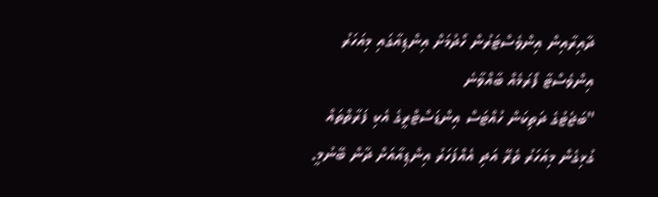ދާއިރާއިން އިންވެސްޓަރުން ހޯދުމަށް އިންޑިއާގައި މިއަހަރު އިންވެސްޓާ ފޯރަމެއް ބާއްވާނެ
"ބަޖެޓުގެ ދަތިކަން ހުއްޓަސް އިންޑަސްޓްރީގެ އެކި ފަރާތްތައް ގުޅިގެން މިއަހަރު ތެރޭ އަދި އެއްފަހަރު އިންޑިއާއަށް ދާން ބޭނުމީ.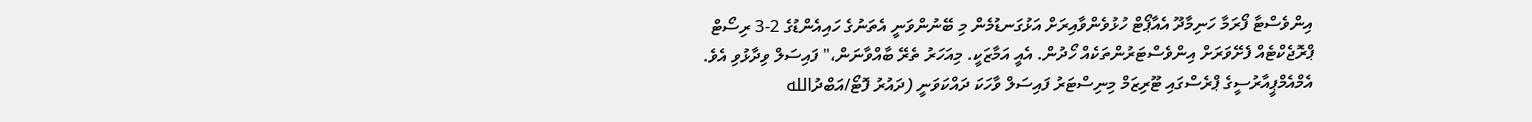އިންވެސްޓާ ފޯރަމާ ހަނިމާދޫ އެއާޕޯޓް ހުޅުވެންވާއިރަށް އަޅުގަނޑުމެން މި ބޭނުންވަނީ އެތަނުގެ ހައިއެންޑުގެ 2-3 ރިސޯޓް ޕްރޮޖެކްޓެއް ފެށޭވަރަށް އިންވެސްޓަރުންތަކެއް ހޯދުން. އެއީ އަމާޒަކީ. މިއަހަރު ތެރޭ ބާއްވާނަން،" ފައިސަލް ވިދާޅުވި އެވެ.
އެމްއެމްޕީއާރުސީގެ ޕްރެސްގައި ޓޫރިޒަމް މިނިސްޓަރު ފައިސަލް ވާހަކަ ދައްކަވަނީ (ދައުރު ފޮޓޯ/އަބްދުالله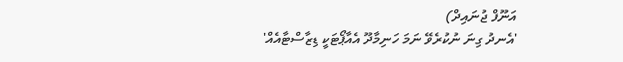އަނޫފް ޖުނައިދް)
'އެނދު ގިނަ ނުކުރެވޭ ނަމަ ހަނިމާދޫ އެއާޕޯޓަކީ ޑިޒާސްޓާއެއް'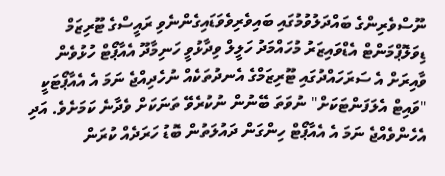ނޫސްވެރިންގެ ބައްދަލުވުމުގައި ބައިވެރިވެވަޑައިގެންނެވި ރައީސްގެ ޓޫރިޒަމް ޑިވަލޮޕްމަންޓް އެޑްވައިޒަރު މުހައްމަދު ހަލީލް ވިދާޅުވީ ހަނިމާދޫ އެއާޕޯޓް ހުޅުވެން ވާއިރަށް އެ ސަރަހައްދުގައި ޓޫރިޒަމްގެ އެނދުތަކެއް ނުހެދިއްޖެ ނަމަ އެ އެއާޕޯޓަކީ "ވައިޓް އެލަފަންޓަކަށް" ނުވަތަ ބޭނުން ނުކުރެވޭ ތަނަކަށް ވެދާނެ ކަމަށެވެ. އަދި އެހެންވެއްޖެ ނަމަ އެ އެއާޕޯޓް ހިންގަން ދައުލަތުން ބޮޑު ހަރަދެއް ކުރަން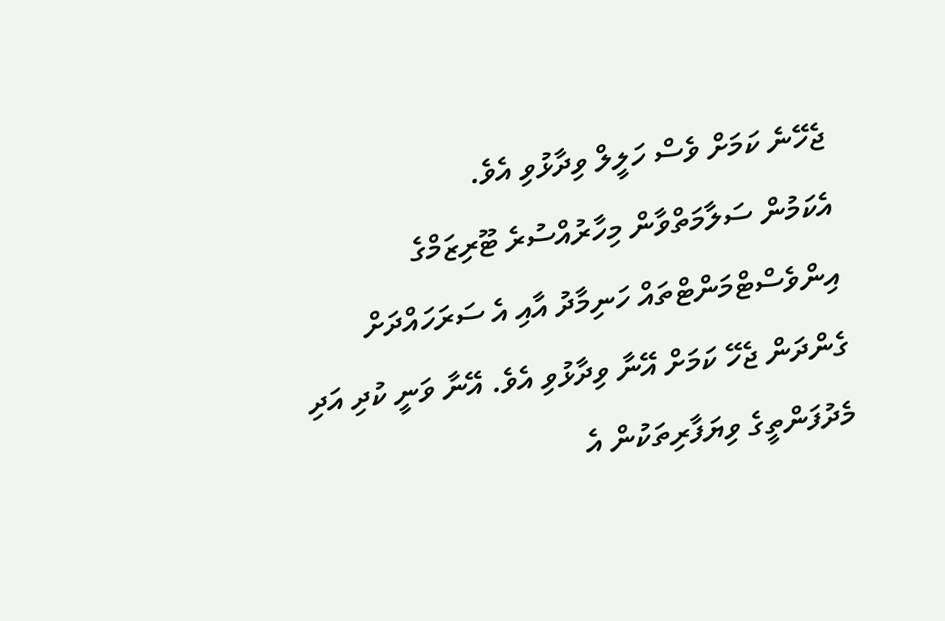ޖެހޭނެ ކަމަށް ވެސް ހަލީލް ވިދާޅުވި އެވެ.
އެކަމުން ސަލާމަތްވާން މިހާރުއްސުރެ ޓޫރިޒަމްގެ އިންވެސްޓްމަންޓްތައް ހަނިމާދު އާއި އެ ސަރަހައްދަށް ގެންދަން ޖެހޭ ކަމަށް އޭނާ ވިދާޅުވި އެވެ. އޭނާ ވަނީ ކުދި އަދި މެދުފަންތީގެ ވިޔަފާރިތަކުން އެ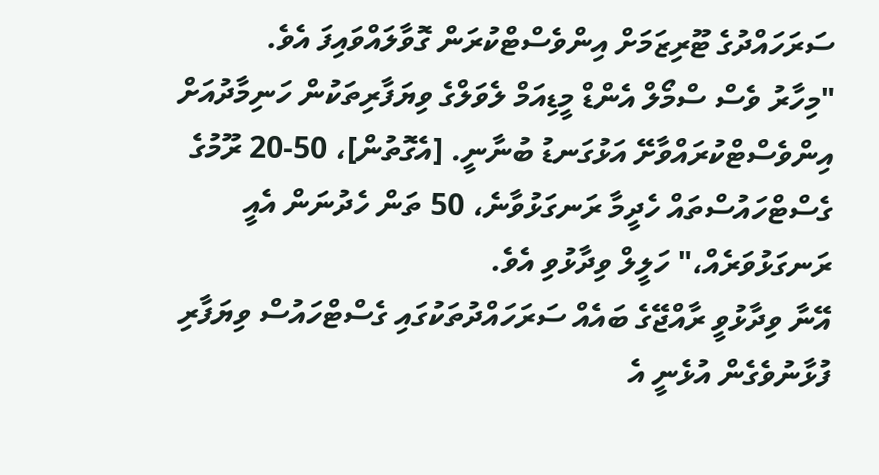ސަރަހައްދުގެ ޓޫރިޒަމަށް އިންވެސްޓްކުރަން ގޮވާލައްވައިފަ އެވެ.
"މިހާރު ވެސް ސްމޯލް އެންޑް މީޑިއަމް ލެވަލްގެ ވިޔަފާރިތަކުން ހަނިމާދުއަށް  އިންވެސްޓްކުރައްވާށޭ އަޅުގަނޑު ބުނާނީ. [އެގޮތުން]، 50-20 ރޫމުގެ ގެސްޓްހައުސްތައް ހެދީމާ ރަނގަޅުވާނެ، 50 ތަން ހެދުނަން އެއީ ރަނގަޅުވަރެއް،" ހަލީލް ވިދާޅުވި އެވެ.
އޭނާ ވިދާޅުވީ ރާއްޖޭގެ ބައެއް ސަރަހައްދުތަކުގައި ގެސްޓްހައުސް ވިޔަފާރި ފުޅާނުވެގެން އުޅެނީ އެ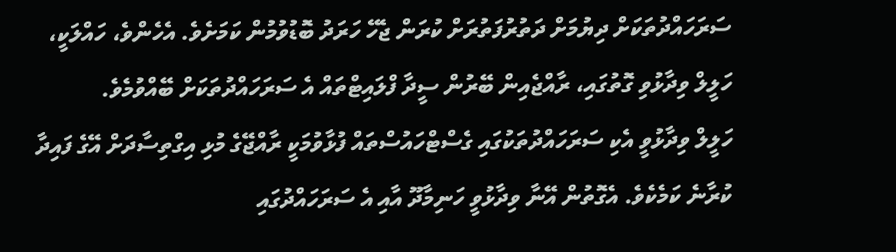ސަރަހައްދުތަކަށް ދިޔުމަށް ދަތުރުފަތުރަށް ކުރަން ޖެހޭ ހަރަދު ބޮޑުވުމުން ކަމަށެވެ. އެހެންވެ، ހައްލަކީ، ހަލީލް ވިދާޅުވި ގޮތުގައި، ރާއްޖެއިން ބޭރުން ސީދާ ފްލައިޓްތައް އެ ސަރަހައްދުތަކަށް ބޭއްވުމެވެ.
ހަލީލް ވިދާޅުވީ އެކި ސަރަހައްދުތަކުގައި ގެސްޓްހައުސްތައް ފުޅާވުމަކީ ރާއްޖޭގެ މުޅި އިގްތިސާދަށް އޭގެ ފައިދާ ކުރާނެ ކަމެކެވެ. އެގޮތުން އޭނާ ވިދާޅުވީ ހަނިމާދޫ އާއި އެ ސަރަހައްދުގައި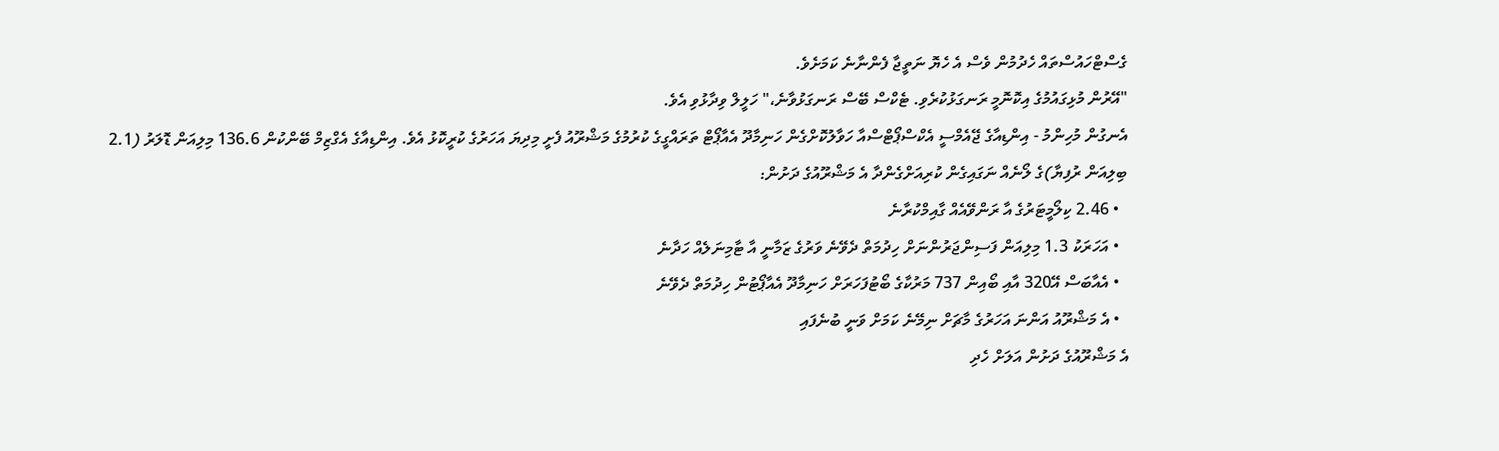ގެސްޓްހައުސްތައް ހެދުމުން ވެސް އެ ހެޔޮ ނަތީޖާ ފެންނާނެ ކަމަށެވެ.
"އޭރުން މުޅިގައުމުގެ އިކޮނޮމީ ރަނގަޅުކުރެވި. ޓެކްސް ބޭސް ރަނގަޅުވާނެ،" ހަލީލް ވިދާޅުވި އެވެ.
އެނގުން މުހިންމު - އިންޑިއާގެ ޖޭއެމްސީ އެކްސްޕޯޓްސްއާ ހަވާލުކޮށްގެން ހަނިމާދޫ އެއާޕޯޓް ތަރައްގީގެ ކުރުމުގެ މަޝްރޫއު ފެށީ މިދިޔަ އަހަރުގެ ކުރީކޮޅު އެވެ. އިންޑިއާގެ އެގްޒިމް ބޭންކުން 136.6 މިލިއަން ޑޮލަރު (2.1 ބިލިއަން ރުފިޔާ)ގެ ލޯނެއް ނަގައިގެން ކުރިއަށްގެންދާ އެ މަޝްރޫއުގެ ދަށުން:
  • 2.46 ކިލޯމީޓަރުގެ އާ ރަންވޭއެއް ގާއިމްކުރާނެ
  • އަހަރަކު 1.3 މިލިއަން ފަސިންޖަރުންނަށް ހިދުމަތް ދެވޭނެ ވަރުގެ ޒަމާނީ އާ ޓާމިނަލެއް ހަދާނެ
  • އެއާބަސް އޭ320 އާއި ބޯއިން 737 މަރުކާގެ ބޯޓުފަހަރަށް ހަނިމާދޫ އެއާޕޯޓުން ހިދުމަތް ދެވޭނެ
  • އެ މަޝްރޫއު އަންނަ އަހަރުގެ މާޗަށް ނިމޭނެ ކަމަށް ވަނީ ބުނެފައި
އެ މަޝްރޫއުގެ ދަށުން އަލަށް ހެދި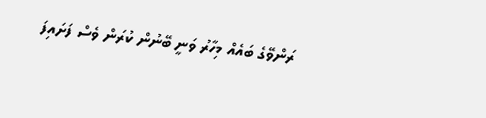ރަންވޭގެ ބައެއް މިހާރު ވަނީ ބޭނުން ކުރަން ވެސް ފަށައިފަ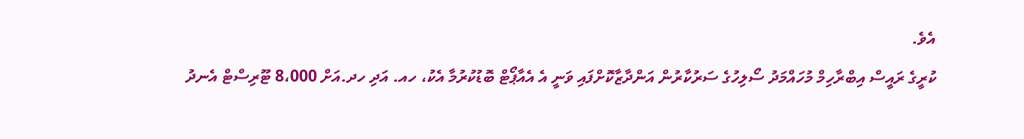އެވެ.
ކުރީގެ ރައީސް އިބްރާހިމް މުހައްމަދު ސޯލިހުގެ ސަރުކާރުން އަންދާޒާކޮށްފައި ވަނީ އެ އެއާޕޯޓް ބޮޑުކުރުމާ އެކު، ހއ. އަދި ހދ.އަށް 8،000 ޓޫރިސްޓް އެނދު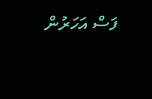ފަސް އަހަރުން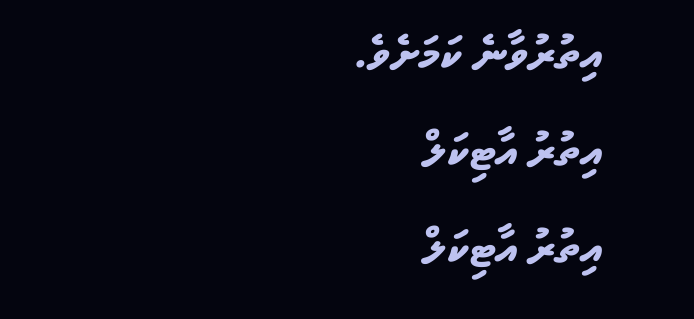އިތުރުވާނެ ކަމަށެވެ.
އިތުރު އާޓިކަލް
އިތުރު އާޓިކަލް